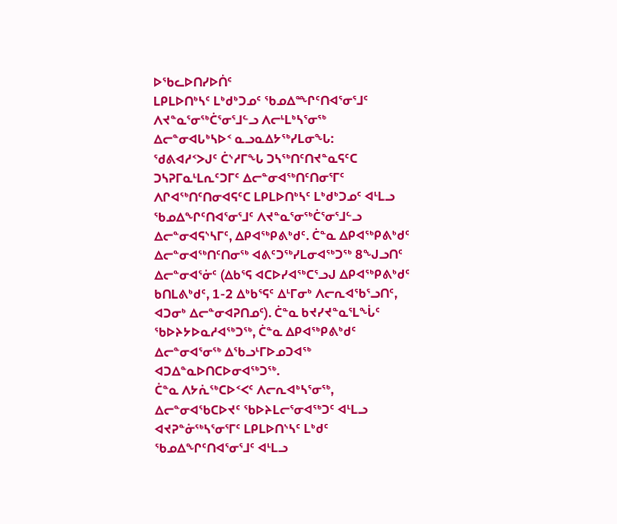ᐅᖃᓚᐅᑎᓯᐅᑏᑦ
ᒪᑭᒪᐅᑎᒃᓴᑦ ᒪᒃᑯᒃᑐᓄᑦ ᖃᓄᐃᙱᑦᑎᐊᕐᓂᕐᒧᑦ ᐱᔪᓐᓇᕐᓂᖅᑖᕐᓂᕐᒧᓪᓗ ᐱᓕᒻᒪᒃᓴᕐᓂᖅ
ᐃᓕᓐᓂᐊᒐᒃᓴᐅᑉ ᓇᓗᓇᐃᔭᖅᓯᒪᓂᖓ:
ᖁᕕᐊᓱᑉᐳᒍᑦ ᑖᔅᓱᒥᖓ ᑐᓴᖅᑎᑦᑎᔪᓐᓇᕋᑦᑕ ᑐᓴᕈᒥᓇᒻᒪᕆᑦᑐᒥᑦ ᐃᓕᓐᓂᐊᖅᑎᑦᑎᓂᕐᒥᑦ ᐱᒋᐊᖅᑎᑦᑎᓂᐊᕋᑦᑕ ᒪᑭᒪᐅᑎᒃᓴᑦ ᒪᒃᑯᒃᑐᓄᑦ ᐊᒻᒪᓗ ᖃᓄᐃᖏᑦᑎᐊᕐᓂᕐᒧᑦ ᐱᔪᓐᓇᕐᓂᖅᑖᕐᓂᕐᒧᓪᓗ ᐃᓕᓐᓂᐊᕋᔅᓴᒥᑦ, ᐃᑭᐊᖅᑭᕕᒃᑯᑦ. ᑖᓐᓇ ᐃᑭᐊᖅᑭᕕᒃᑯᑦ ᐃᓕᓐᓂᐊᖅᑎᑦᑎᓂᖅ ᐊᕕᑦᑐᖅᓯᒪᓂᐊᖅᑐᖅ 8ᖑᓗᑎᑦ ᐃᓕᓐᓂᐊᕐᓃᑦ (ᐃᑲᕐᕋ ᐊᑕᐅᓯᐊᖅᑕᕐᓗᒍ ᐃᑭᐊᖅᑭᕕᒃᑯᑦ ᑲᑎᒪᕕᒃᑯᑦ, 1-2 ᐃᒃᑲᕐᕋᑦ ᐃᒻᒥᓂᒃ ᐱᓕᕆᐊᖃᕐᓗᑎᑦ, ᐊᑐᓂᒃ ᐃᓕᓐᓂᐊᕈᑎᓄᑦ). ᑖᓐᓇ ᑲᔪᓯᔪᓐᓇᕐᒪᖔᑦ ᖃᐅᔨᔭᐅᓇᓱᐊᖅᑐᖅ, ᑖᓐᓇ ᐃᑭᐊᖅᑭᕕᒃᑯᑦ ᐃᓕᓐᓂᐊᕐᓂᖅ ᐃᖃᓗᒻᒥᐅᓄᑐᐊᖅ ᐊᑐᐃᓐᓇᐅᑎᑕᐅᓂᐊᖅᑐᖅ.
ᑖᓐᓇ ᐱᔭᕇᖅᑕᐅᑉᐸᑦ ᐱᓕᕆᐊᒃᓴᕐᓂᖅ, ᐃᓕᓐᓂᐊᖃᑕᐅᔪᑦ ᖃᐅᔨᒪᓕᕐᓂᐊᖅᑐᑦ ᐊᒻᒪᓗ ᐊᔪᕈᓐᓃᖅᓴᕐᓂᕐᒥᑦ ᒪᑭᒪᐅᑎᔅᓴᑦ ᒪᒃᑯᑦ ᖃᓄᐃᖏᑦᑎᐊᕐᓂᕐᒧᑦ ᐊᒻᒪᓗ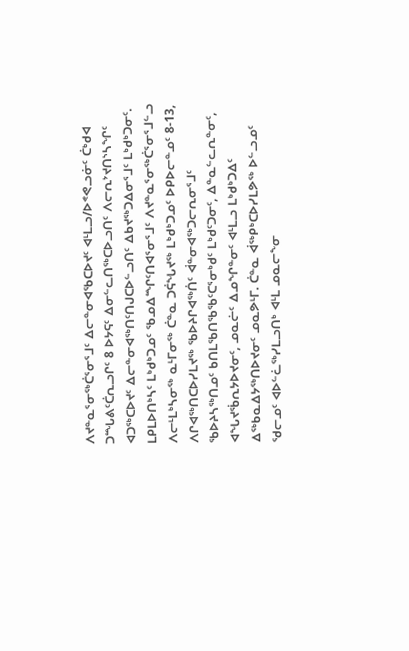ᐱᔪᓐᓇᕐᓂᖅᑖᕐᓂᕐᒧᑦ ᐃᓕᓐᓂᐊᖃᑕᐅᔪᑦ ᐊᒻᒪᓗ/ᐅᕝᕙᓗᓃᑦ ᑖᒃᑯᐊ ᑐᙵᕕᑦᑖᕆᓗᒋᑦ 8 ᐅᔭᕋᑦ ᐃᓂᓪᓚᑎᖅᑕᐅᓗᑎᑦ ᐱᓕᕆᔾᔪᑎᔅᓴᖏᑦ ᐊᑐᖅᑕᐅᔪᑦ ᐃᓕᓐᓂᐊᖅᑎᑦᑎᒍᑕᐅᓪᓗᑎᑦ ᐃᑲᔪᖅᑐᐃᓂᕐᒧᑦ ᒪᒃᑯᒃᑐᓂᑦ.
ᒪᑭᒪᐅᑎᒃᓴᑦ ᒪᒃᑯᒃᑐᓄᑦ ᖃᓄᐃᙱᑦᑎᐊᕐᓂᕐᒧᑦ ᐱᔪᓐᓇᕐᓂᖅᑖᕐᓂᕐᒧᓪᓗ ᐱᓕᒻᒪᒃᓴᓂᖅ ᓇᒻᒥᓂᖅ ᑖᓐᓇ ᑐᕌᖓᔪᖅ ᒪᒃᑯᒃᑐᓄᑦ ᐅᑭᐅᓕᓐᓄᑦ 8-13, ᐱᒋᐊᖅᑎᑕᐅᓯᒪᔪᖅ ᖃᐅᔨᒋᐊᖅᑏᑦ ᐋᓐᓂᐊᖅᑐᓕᕆᓂᕐᒧᑦ ᖃᐅᔨᓴᖅᑎᓄᑦ ᑲᑎᒪᖃᑎᖃᖃᑦᑕᕐᓂᒃᑯᑦ ᒪᒃᑯᑦᑐᓂᑦ, ᐃᓐᓇᓪᓚᕆᓐᓂᑦ, ᐊᖓᔪᖄᕆᔭᐅᔪᓂᑦ, ᓄᓇᓖᑦ ᐃᓄᖏᓐᓂᑦ ᐊᒻᒪᓗ ᒪᒃᑯᒃᑐᐃᑦ ᐃᖅᑲᓇᐃᔭᖅᑎᐅᔪᓂᑦ ᓄᓇᕗᒻᒥ. ᑖᓐᓇ ᐋᖅᑭᒃᑕᐅᓯᒪᕗᖅ ᐅᓪᓗᓄᑦ ᖁᓕᓄᑦ ᐊᐅᓪᓛᖅᓯᒪᓗᑎᒃ ᐊᒻᒪ ᓄᓇᓕᖕᓂ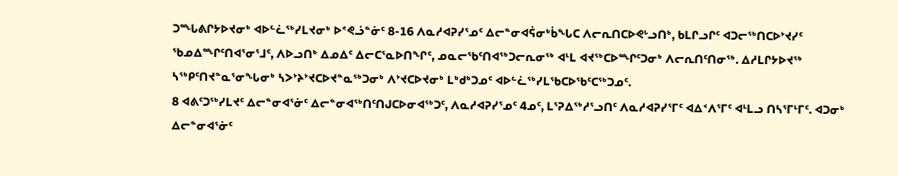ᑐᙵᕕᒋᔭᐅᔪᓂᒃ ᐊᐅᓪᓛᖅᓯᒪᔪᓂᒃ ᐅᕝᕙᓘᓐᓃᑦ 8-16 ᐱᓇᓱᐊᕈᓯᕐᓄᑦ ᐃᓕᓐᓂᐊᕌᓂᒃᑳᖓᑕ ᐱᓕᕆᑎᑕᐅᕙᒡᓗᑎᒃ, ᑲᒪᒋᓗᒋᑦ ᐊᑐᓕᖅᑎᑕᐅᔾᔪᓯᑦ ᖃᓄᐃᙱᑦᑎᐊᕐᓂᕐᒧᑦ, ᐱᐅᓗᑎᒃ ᐃᓄᐃᑦ ᐃᓕᑕᕐᓇᐅᑎᖏᑦ, ᓄᓇᓕᖃᑦᑎᐊᖅᑐᓕᕆᓂᖅ ᐊᒻᒪ ᐊᔪᖅᑕᐅᙱᑦᑐᓂᒃ ᐱᓕᕆᑎᑦᑎᓂᖅ. ᐃᓱᒪᒋᔭᐅᔪᖅ ᓴᖅᑭᑦᑎᔪᓐᓇᕐᓂᖓᓂᒃ ᓴᐳᔾᔨᔾᔪᑕᐅᔪᓐᓇᖅᑐᓂᒃ ᐱᔾᔪᑕᐅᔪᓂᒃ ᒪᒃᑯᒃᑐᓄᑦ ᐊᐅᓪᓛᖅᓯᒪᖃᑕᐅᖃᑦᑕᖅᑐᓄᑦ.
8 ᐊᕕᑦᑐᖅᓯᒪᔪᑦ ᐃᓕᓐᓂᐊᕐᓃᑦ ᐃᓕᓐᓂᐊᖅᑎᑦᑎᒍᑕᐅᓂᐊᖅᑐᑦ, ᐱᓇᓱᐊᕈᓯᕐᓄᑦ 4ᓄᑦ, ᒪᕐᕈᐃᖅᓱᕐᓗᑎᑦ ᐱᓇᓱᐊᕈᓯᕐᒥᑦ ᐊᐃᑉᐱᕐᒥᑦ ᐊᒻᒪᓗ ᑎᓴᕐᒥᒻᒥᑦ. ᐊᑐᓂᒃ ᐃᓕᓐᓂᐊᕐᓃᑦ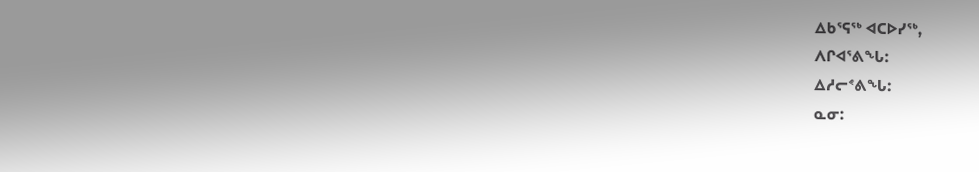ᐃᑲᕐᕋᖅ ᐊᑕᐅᓯᖅ,
ᐱᒋᐊᕐᕕᖓ:
ᐃᓱᓕᕝᕕᖓ:
ᓇᓂ: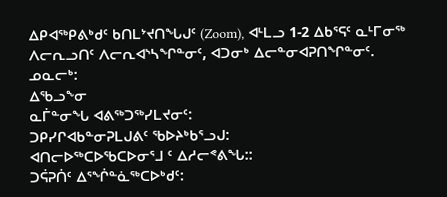ᐃᑭᐊᖅᑭᕕᒃᑯᑦ ᑲᑎᒪᔾᔪᑎᖓᒍᑦ (Zoom), ᐊᒻᒪᓗ 1-2 ᐃᑲᕐᕋᑦ ᓇᒻᒥᓂᖅ ᐱᓕᕆᓗᑎᑦ ᐱᓕᕆᐊᔅᓴᖏᓐᓂᑦ, ᐊᑐᓂᒃ ᐃᓕᓐᓂᐊᕈᑎᖏᓐᓂᑦ.
ᓄᓇᓕᒃ:
ᐃᖃᓗᖕᓂ
ᓇᒦᓐᓂᖓ ᐊᕕᖅᑐᖅᓯᒪᔪᓂᑦ:
ᑐᑭᓯᒋᐊᑲᓐᓂᕈᒪᒍᕕᑦ ᖃᐅᔨᒃᑲᕐᓗᒍ:
ᐊᑎᓕᐅᖅᑕᐅᖃᑕᐅᓂᕐᒧ ᑦ ᐃᓱᓕᕝᕕᖓ::
ᑐᕌᕈᑏᑦ ᐃᕐᖐᓐᓈᖅᑕᐅᒃᑯᑦ: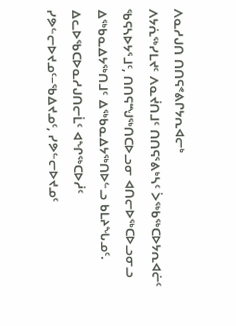ᐱᓇᓱᒍᑎ ᑎᑎᕋᕝᕕᒋᔭᕆᐊᓕᒃ
ᐱᔭᕇᖅᓯᒪᔪᑦ ᐱᓇᔫᑎᒧᑦ ᑎᑎᕋᕐᕕᒃᓴᑦ ᐴᖅᑲᖅᑕᐅᔭᕆᐊᓖᑦ ᖃᕋᓴᐅᔭᕐᒧᑦ, ᑎᑎᕋᙳᖅᑎᑕᐅᓗᓂ ᐊᑎᓕᐅᖅᑕᐅᓗᓂᓗ ᐃᖅᑲᓇᐃᔭᖅᑎᒧᑦ ᐃᖅᑲᓇᐃᔭᖅᑎᐅᓪᓗ ᑲᒪᔨᖓᓄᑦ. ᐃᓚᐅᖃᑕᐅᓇᓱᒍᑎᓕᒫᑦ ᐊᖏᖅᑕᐅᓲᑦ ᓯᕗᓪᓕᐅᔪᓄᑦ−ᖃᐃᔪᓄᑦ, ᓯᕗᓪᓕᐅᔪᓄᑦ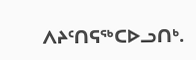ᐱᔨᑦᑎᕋᖅᑕᐅᓗᑎᒃ.